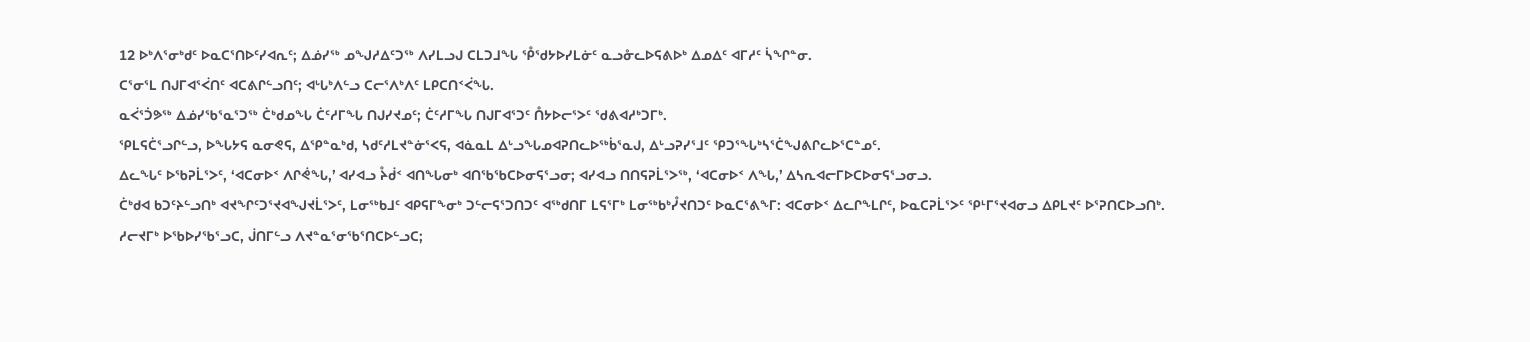12 ᐅᒃᐱᕐᓂᒃᑯᑦ ᐅᓇᑕᕐᑎᐅᑦᓯᐊᕆᑦ; ᐃᓅᓯᖅ ᓄᖑᓱᐃᑦᑐᖅ ᐱᓯᒪᓗᒍ ᑕᒪᑐᒧᖓ ᕾᖁᔭᐅᓯᒪᓃᑦ ᓇᓗᓁᓚᐅᕋᕕᐅᒃ ᐃᓄᐃᑦ ᐊᒥᓱᑦ ᓵᖏᓐᓂ.
ᑕᕐᓂᕐᒪ ᑎᒍᒥᐊᕐᐹᑎᑦ ᐊᑕᕕᒋᓪᓗᑎᑦ; ᐊᒡᒐᒃᐱᓪᓗ ᑕᓕᕐᐱᒃᐱᑦ ᒪᑭᑕᑎᑉᐹᖓ.
ᓇᐹᕐᑑᕗᖅ ᐃᓅᓯᖃᕐᓇᕐᑐᖅ ᑖᒃᑯᓄᖓ ᑖᑦᓱᒥᖓ ᑎᒍᓯᔪᓄᑦ; ᑖᑦᓱᒥᖓ ᑎᒍᒥᐊᕐᑐᑦ ᑍᔭᐅᓕᕐᐳᑦ ᖁᕕᐊᓱᒃᑐᒥᒃ.
ᕿᒪᕋᑖᕐᓗᒋᓪᓗ, ᐅᖓᔭᕋ ᓇᓂᕙᕋ, ᐃᕿᓐᓇᒃᑯ, ᓴᑯᑦᓱᒪᔪᓐᓃᕐᐸᕋ, ᐊᓈᓇᒪ ᐃᒡᓗᖓᓄᐊᕈᑎᓚᐅᖅᑳᕐᓇᒍ, ᐃᒡᓗᕈᓯᕐᒧᑦ ᕿᑐᕐᖓᒃᓴᕐᑖᖑᕕᒋᓚᐅᕐᑕᓐᓄᑦ.
ᐃᓚᖓᑦ ᐅᖃᕈᒫᕐᐳᑦ, ‘ᐊᑕᓂᐅᑉ ᐱᒋᕚᖓ,’ ᐊᓯᐊᓗ ᔧᑰᑉ ᐊᑎᖓᓂᒃ ᐊᑎᖃᖃᑕᐅᓂᕋᕐᓗᓂ; ᐊᓯᐊᓗ ᑎᑎᕋᕈᒫᕐᐳᖅ, ‘ᐊᑕᓂᐅᑉ ᐱᖓ,’ ᐃᓴᕆᐊᓕᒥᐅᑕᐅᓂᕋᕐᓗᓂᓗ.
ᑖᒃᑯᐊ ᑲᑐᑦᔨᓪᓗᑎᒃ ᐊᔪᖏᑦᑐᕐᔪᐊᖑᔪᒫᕐᐳᑦ, ᒪᓂᖅᑲᒧᑦ ᐊᑭᕋᒥᖕᓂᒃ ᑐᓪᓕᕋᕐᑐᑎᑐᑦ ᐊᖅᑯᑎᒥ ᒪᕋᕐᒥᒃ ᒪᓂᖅᑲᒃᓮᔪᑎᑐᑦ ᐅᓇᑕᕐᕕᖕᒥ: ᐊᑕᓂᐅᑉ ᐃᓚᒋᖕᒪᒋᑦ, ᐅᓇᑕᕈᒫᕐᐳᑦ ᕿᒻᒥᕐᔪᐊᓂᓗ ᐃᑭᒪᔪᑦ ᐅᕐᕈᑎᑕᐅᓗᑎᒃ.
ᓱᓕᔪᒥᒃ ᐅᖃᐅᓯᖃᕐᓗᑕ, ᒎᑎᒥᓪᓗ ᐱᔪᓐᓇᕐᓂᖃᕐᑎᑕᐅᓪᓗᑕ;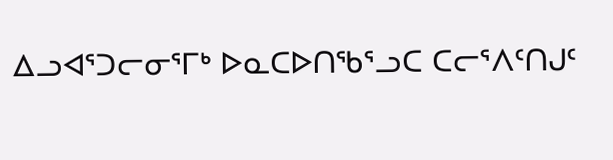ᐃᓗᐊᕐᑐᓕᓂᕐᒥᒃ ᐅᓇᑕᐅᑎᖃᕐᓗᑕ ᑕᓕᕐᐱᑦᑎᒍᑦ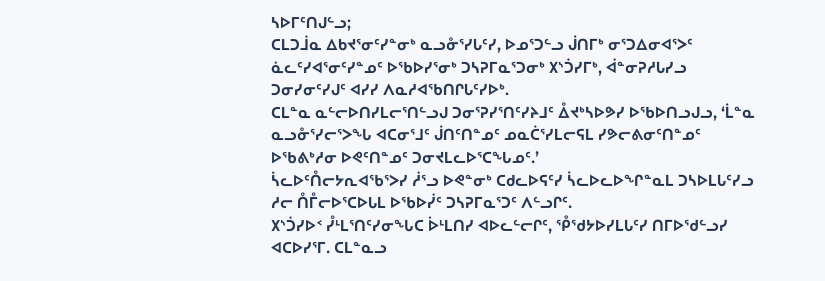ᓴᐅᒥᑦᑎᒍᓪᓗ;
ᑕᒪᑐᒨᓇ ᐃᑲᔪᕐᓂᑦᓯᓐᓂᒃ ᓇᓗᓁᕐᓯᒐᑦᓯ, ᐅᓄᕐᑐᓪᓗ ᒎᑎᒥᒃ ᓂᕐᑐᐃᓂᐊᕐᐳᑦ ᓈᓚᑦᓯᐊᕐᓂᑦᓯᓐᓄᑦ ᐅᖃᐅᓯᕐᓂᒃ ᑐᓴᕈᒥᓇᕐᑐᓂᒃ ᙭ᔅᑑᓯᒥᒃ, ᐋᓐᓂᕈᓱᒐᓯᓗ ᑐᓂᓯᓂᑦᓯᒍᑦ ᐊᓯᓯ ᐱᓇᓱᐊᖃᑎᒋᒐᑦᓯᐅᒃ.
ᑕᒪᓐᓇ ᓇᓪᓕᐅᑎᓯᒪᓕᕐᑎᓪᓗᒍ ᑐᓂᕐᕈᓯᕐᑎᑦᓯᔨᒧᑦ ᐂᔪᒃᓴᐅᕗᓯ ᐅᖃᐅᑎᓗᒍᓗ, ‘ᒫᓐᓇ ᓇᓗᓁᕐᓯᓕᕐᐳᖓ ᐊᑕᓂᕐᒧᑦ ᒎᑎᑦᑎᓐᓄᑦ ᓄᓇᑖᕐᓯᒪᓕᕋᒪ ᓯᕗᓕᕕᓂᑦᑎᓐᓄᑦ ᐅᖃᕕᒃᓱᓂ ᐅᕙᑦᑎᓐᓄᑦ ᑐᓂᔪᒪᓚᐅᕐᑕᖓᓄᑦ.’
ᓵᓚᐅᑦᑍᓕᔭᕆᐊᖃᕐᐳᓯ ᓲᕐᓗ ᐅᕙᓐᓂᒃ ᑕᑯᓚᐅᕋᑦᓯ ᓵᓚᐅᓚᐅᖏᓐᓇᒪ ᑐᓴᐅᒪᒐᑦᓯᓗ ᓱᓕ ᑍᒤᓕᐅᕐᑕᐅᒐᒪ ᐅᖃᐅᓰᑦ ᑐᓴᕈᒥᓇᕐᑐᑦ ᐱᓪᓗᒋᑦ.
᙭ᔅᑑᓯᐅᑉ ᓮᒻᒪᕐᑎᑦᓯᓂᖓᑕ ᐆᒻᒪᑎᓯ ᐊᐅᓚᓪᓕᒋᑦ, ᕾᖁᔭᐅᓯᒪᒐᑦᓯ ᑎᒥᐅᖁᓪᓗᓯ ᐊᑕᐅᓯᕐᒥ. ᑕᒪᓐᓇᓗ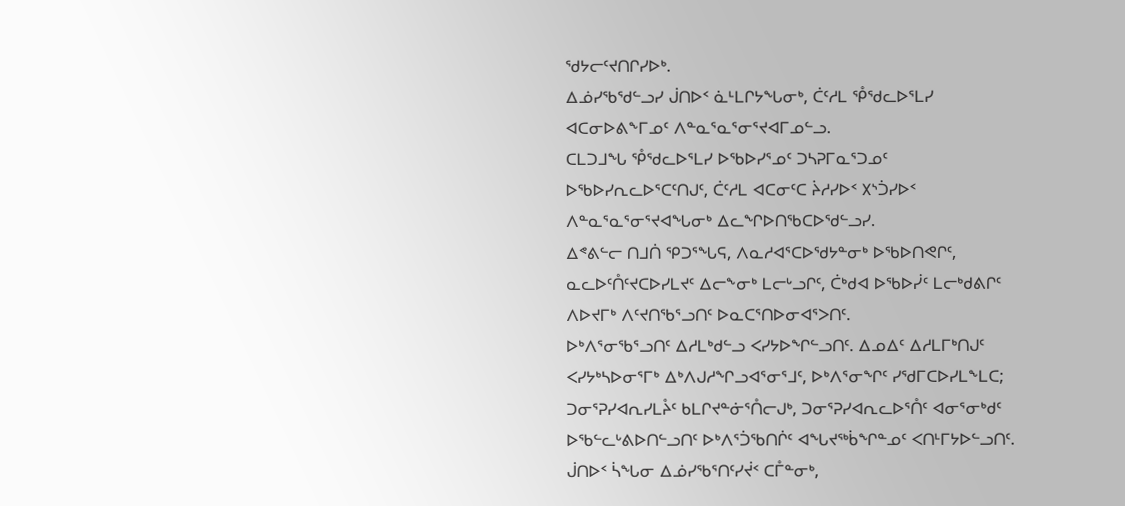ᖁᔭᓕᑦᔪᑎᒋᓯᐅᒃ.
ᐃᓅᓯᖃᖁᓪᓗᓯ ᒎᑎᐅᑉ ᓈᒻᒪᒋᔭᖓᓂᒃ, ᑖᑦᓱᒪ ᕾᖁᓚᐅᕐᒪᓯ ᐊᑕᓂᐅᕕᖕᒥᓄᑦ ᐱᓐᓇᕐᓇᕐᓂᕐᔪᐊᒥᓄᓪᓗ.
ᑕᒪᑐᒧᖓ ᕾᖁᓚᐅᕐᒪᓯ ᐅᖃᐅᓯᕐᓄᑦ ᑐᓴᕈᒥᓇᕐᑐᓄᑦ ᐅᖃᐅᓯᕆᓚᐅᕐᑕᑦᑎᒍᑦ, ᑖᑦᓱᒪ ᐊᑕᓂᑦᑕ ᔩᓱᓯᐅᑉ ᙭ᔅᑑᓯᐅᑉ ᐱᓐᓇᕐᓇᕐᓂᕐᔪᐊᖓᓂᒃ ᐃᓚᖏᐅᑎᖃᑕᐅᖁᓪᓗᓯ.
ᐃᕝᕕᓪᓕ ᑎᒧᑏ ᕿᑐᕐᖓᕋ, ᐱᓇᓱᐊᕐᑕᐅᖁᔭᓐᓂᒃ ᐅᖃᐅᑎᕙᒋᑦ, ᓇᓚᐅᑦᑍᑦᔪᑕᐅᓯᒪᔪᑦ ᐃᓕᖕᓂᒃ ᒪᓕᒡᓗᒋᑦ, ᑖᒃᑯᐊ ᐅᖃᐅᓰᑦ ᒪᓕᒃᑯᕕᒋᑦ ᐱᐅᔪᒥᒃ ᐱᑦᔪᑎᖃᕐᓗᑎᑦ ᐅᓇᑕᕐᑎᐅᓂᐊᕐᐳᑎᑦ.
ᐅᒃᐱᕐᓂᖃᕐᓗᑎᑦ ᐃᓱᒪᒃᑯᓪᓗ ᐸᓯᔭᐅᖏᓪᓗᑎᑦ. ᐃᓄᐃᑦ ᐃᓱᒪᒥᒃᑎᒍᑦ ᐸᓯᔭᒃᓴᐅᓂᕐᒥᒃ ᐃᒃᐱᒍᓱᖏᓗᐊᕐᓂᕐᒧᑦ, ᐅᒃᐱᕐᓂᖏᑦ ᓯᖁᒥᑕᐅᓯᒪᖕᒪᑕ;
ᑐᓂᕐᕈᓯᐊᕆᓯᒪᔧᑦ ᑲᒪᒋᔪᓐᓃᕐᑍᓕᒍᒃ, ᑐᓂᕐᕈᓯᐊᕆᓚᐅᕐᑍᑦ ᐊᓂᕐᓂᒃᑯᑦ ᐅᖃᓪᓚᒡᕕᐅᑎᓪᓗᑎᑦ ᐅᒃᐱᕐᑑᖃᑎᒌᑦ ᐊᖓᔪᖅᑳᖏᓐᓄᑦ ᐸᑎᒻᒥᔭᐅᓪᓗᑎᑦ.
ᒎᑎᐅᑉ ᓵᖓᓂ ᐃᓅᓯᖃᕐᑎᑦᓯᔫᑉ ᑕᒤᓐᓂᒃ,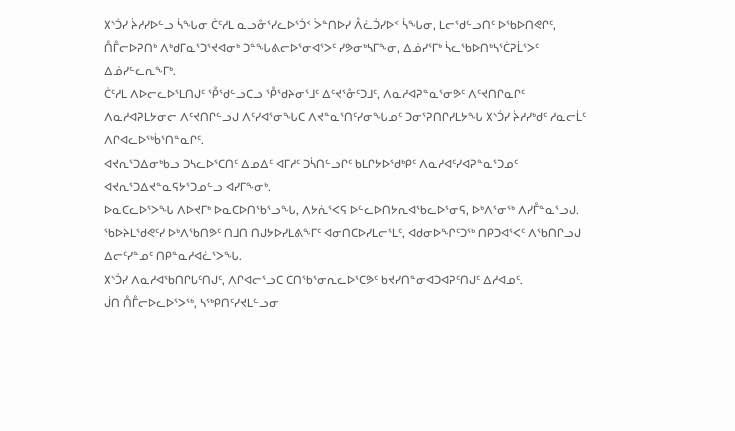᙭ᔅᑑᓯ ᔩᓱᓯᐅᓪᓗ ᓵᖓᓂ ᑖᑦᓱᒪ ᓇᓗᓁᕐᓯᓚᐅᕐᑑᑉ ᐴᓐᑎᐅᓯ ᐰᓛᑑᓯᐅᑉ ᓵᖓᓂ, ᒪᓕᖁᓪᓗᑎᑦ ᐅᖃᐅᑎᕙᒋᑦ,
ᑍᒤᓕᐅᕈᑎᒃ ᐱᒃᑯᒥᓇᕐᑐᕐᔪᐊᓂᒃ ᑐᓐᖓᕕᓕᐅᕐᓂᐊᕐᐳᑦ ᓯᕗᓂᒃᓴᒥᖕᓂ, ᐃᓅᓯᕐᒥᒃ ᓵᓚᖃᐅᑎᒃᓴᕐᑖᕈᒫᕐᐳᑦ ᐃᓅᓯᓪᓚᕆᖕᒥᒃ.
ᑖᑦᓱᒪ ᐱᐅᓕᓚᐅᕐᒪᑎᒍᑦ ᕾᖁᓪᓗᑕᓗ ᕾᖁᔨᓂᕐᒧᑦ ᐃᑦᔪᕐᓁᑦᑐᒧᑦ, ᐱᓇᓱᐊᕈᓐᓇᕐᓂᕗᑦ ᐱᑦᔪᑎᒋᓇᒋᑦ ᐱᓇᓱᐊᕈᒪᔭᓂᓕ ᐱᑦᔪᑎᒋᓪᓗᒍ ᐱᑦᓯᐊᕐᓂᖓᑕ ᐱᔪᓐᓇᕐᑎᑦᓯᓂᖓᓄᑦ ᑐᓂᕐᕈᑎᒋᓯᒪᔭᖓ ᙭ᔅᑑᓯ ᔩᓱᓯᒃᑯᑦ ᓱᓇᓕᒫᑦ ᐱᒋᐊᓚᐅᖅᑳᕐᑎᓐᓇᒋᑦ.
ᐊᔪᕆᕐᑐᐃᓂᒃᑲᓗ ᑐᓴᓚᐅᕐᑕᑎᑦ ᐃᓄᐃᑦ ᐊᒥᓱᑦ ᑐᓵᑎᓪᓗᒋᑦ ᑲᒪᒋᔭᐅᖁᒃᑭᑦ ᐱᓇᓱᐊᑦᓯᐊᕈᓐᓇᕐᑐᓄᑦ ᐊᔪᕆᕐᑐᐃᔪᓐᓇᕋᔭᕐᑐᓄᓪᓗ ᐊᓯᒥᖕᓂᒃ.
ᐅᓇᑕᓚᐅᕐᐳᖓ ᐱᐅᔪᒥᒃ ᐅᓇᑕᐅᑎᖃᕐᓗᖓ, ᐱᔭᕇᕐᐸᕋ ᐅᓪᓚᐅᑎᔭᕆᐊᖃᓚᐅᕐᓂᕋ, ᐅᒃᐱᕐᓂᖅ ᐱᓯᒤᓐᓇᕐᓗᒍ.
ᖃᐅᔨᒪᖁᕙᑦᓯ ᐅᒃᐱᖃᑎᕗᑦ ᑎᒧᑎ ᑎᒍᔭᐅᓯᒪᕕᖕᒥᑦ ᐊᓂᑎᑕᐅᓯᒪᓕᕐᒪᑦ, ᐊᑯᓂᐅᖏᑦᑐᖅ ᑎᑭᑐᐊᕐᐸᑦ ᐱᖃᑎᒋᓗᒍ ᐃᓕᑦᓯᓐᓄᑦ ᑎᑭᓐᓇᓱᐊᓛᕐᐳᖓ.
᙭ᔅᑑᓯ ᐱᓇᓱᐊᖃᑎᒋᒐᑦᑎᒍᑦ, ᐱᒋᐊᓕᕐᓗᑕ ᑕᑎᖃᕐᓂᕆᓚᐅᕐᑕᕗᑦ ᑲᔪᓯᑎᓐᓂᐊᑐᐊᕈᑦᑎᒍᑦ ᐃᓱᐊᓄᑦ.
ᒎᑎ ᑍᒤᓕᐅᓚᐅᕐᐳᖅ, ᓴᖅᑭᑎᑦᓯᔪᒪᓪᓗᓂ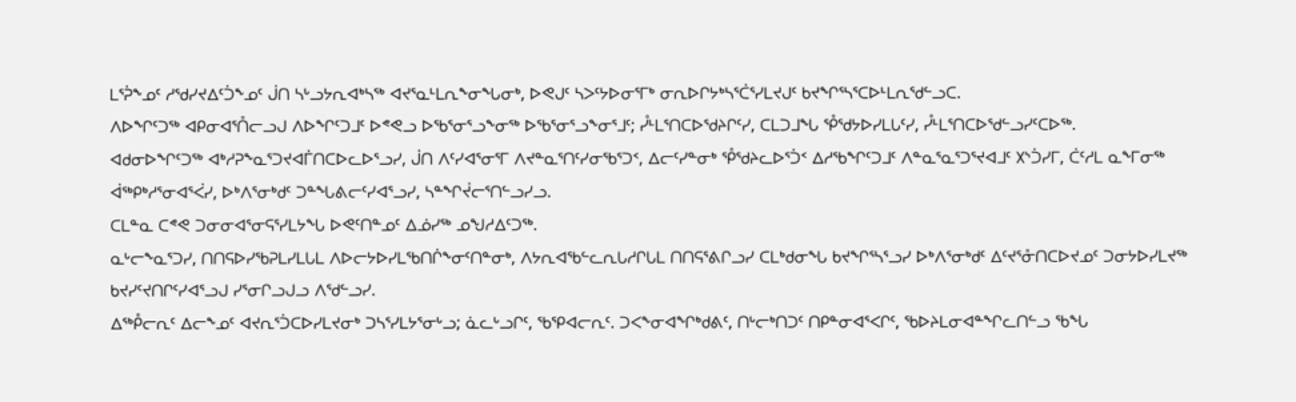ᒪᕐᕉᖕᓄᑦ ᓱᖁᓯᔪᐃᑦᑑᖕᓄᑦ ᒎᑎ ᓴᒡᓗᔭᕆᐊᒃᓴᖅ ᐊᔪᕐᓇᒻᒪᕆᖕᓂᖓᓂᒃ, ᐅᕙᒍᑦ ᓴᐳᑦᔭᐅᓂᕐᒥᒃ ᓂᕆᐅᒋᔭᒃᓴᕐᑖᕐᓯᒪᔪᒍᑦ ᑲᔪᖏᕐᓴᕐᑕᐅᒻᒪᕆᖁᓪᓗᑕ.
ᐱᐅᖏᑦᑐᖅ ᐊᑭᓂᐊᕐᑍᓕᓗᒍ ᐱᐅᖏᑦᑐᒧᑦ ᐅᕝᕙᓗ ᐅᖃᕐᓂᕐᓗᖕᓂᖅ ᐅᖃᕐᓂᕐᓗᖕᓂᕐᒧᑦ; ᓮᒻᒪᕐᑎᑕᐅᖁᔨᒋᑦᓯ, ᑕᒪᑐᒧᖓ ᕾᖁᔭᐅᓯᒪᒐᑦᓯ, ᓮᒻᒪᕐᑎᑕᐅᖁᓪᓗᓯᑦᑕᐅᖅ.
ᐊᑯᓂᐅᖏᑦᑐᖅ ᐊᒃᓱᕈᖕᓇᕐᑐᔪᐊᒦᑎᑕᐅᓚᐅᕐᓗᓯ, ᒎᑎ ᐱᑦᓯᐊᕐᓂᕐᒥ ᐱᔪᓐᓇᕐᑎᑦᓯᓂᖃᕐᑐᑉ, ᐃᓕᑦᓯᓐᓂᒃ ᕾᖁᔨᓚᐅᕐᑑᑉ ᐃᓱᖃᖏᑦᑐᒧᑦ ᐱᓐᓇᕐᓇᕐᑐᕐᔪᐊᒧᑦ ᙭ᔅᑑᓯᒥ, ᑖᑦᓱᒪ ᓇᖕᒥᓂᖅ ᐋᖅᑭᒃᓱᕐᓂᐊᕐᐹᓯ, ᐅᒃᐱᕐᓂᒃᑯᑦ ᑐᓐᖓᕕᓕᑦᓯᐊᕐᓗᓯ, ᓴᓐᖏᔫᓕᕐᑎᓪᓗᓯᓗ.
ᑕᒪᓐᓇ ᑕᕝᕙ ᑐᓂᓂᐊᕐᓂᕋᕐᓯᒪᔭᖓ ᐅᕙᑦᑎᓐᓄᑦ ᐃᓅᓯᖅ ᓄᖑᓱᐃᑦᑐᖅ.
ᓇᒡᓕᖕᓇᕐᑐᓯ, ᑎᑎᕋᐅᓯᖃᕈᒪᓯᒪᒐᒪ ᐱᐅᓕᔭᐅᓯᒪᖃᑎᒌᖕᓂᑦᑎᓐᓂᒃ, ᐱᔭᕆᐊᖃᓪᓚᕆᒐᓱᒋᒐᒪ ᑎᑎᕋᕐᕕᒋᓗᓯ ᑕᒪᒃᑯᓂᖓ ᑲᔪᖏᕐᓴᕐᓗᓯ ᐅᒃᐱᕐᓂᒃᑯᑦ ᐃᑦᔪᕐᓁᑎᑕᐅᔪᓄᑦ ᑐᓂᔭᐅᓯᒪᔪᖅ ᑲᔪᓯᑦᔪᑎᒋᑦᓯᐊᕐᓗᒍ ᓯᕐᓂᒋᓗᒍᓗ ᐱᖁᓪᓗᓯ.
ᐃᖅᑬᓕᕆᑦ ᐃᓕᖕᓄᑦ ᐊᔪᕆᕐᑑᑕᐅᓯᒪᔪᓂᒃ ᑐᓴᕐᓯᒪᔭᕐᓂᒡᓗ; ᓈᓚᒡᓗᒋᑦ, ᖃᕿᐊᓕᕆᑦ. ᑐᐸᖕᓂᐊᖏᒃᑯᕕᑦ, ᑎᒡᓕᒃᑎᑐᑦ ᑎᑭᓐᓂᐊᕐᐸᒋᑦ, ᖃᐅᔨᒪᓂᐊᓐᖏᓚᑎᓪᓗ ᖃᖓ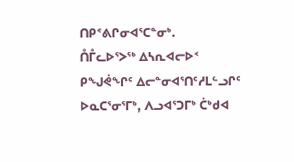ᑎᑭᕝᕕᒋᓂᐊᕐᑕᓐᓂᒃ.
ᑍᒤᓚᐅᕐᐳᖅ ᐃᓴᕆᐊᓕᐅᑉ ᑭᖑᕚᖏᑦ ᐃᓕᓐᓂᐊᕐᑎᑦᓱᒪᓪᓗᒋᑦ ᐅᓇᑕᕐᓂᕐᒥᒃ, ᐱᓗᐊᕐᑐᒥᒃ ᑖᒃᑯᐊ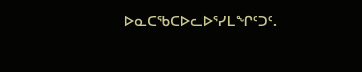ᐅᓇᑕᖃᑕᐅᓚᐅᕐᓯᒪᖏᑦᑐᑦ.